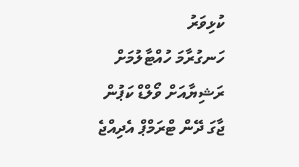ކުޅިވަރު
ހަނގުރާމަ ހުއްޓާލުމަށް ރަޝިޔާއަށް ވޯލްޑް ކަޕުން ޖާގަ ދޭން ޓްރަމްޕް އެދިއްޖެ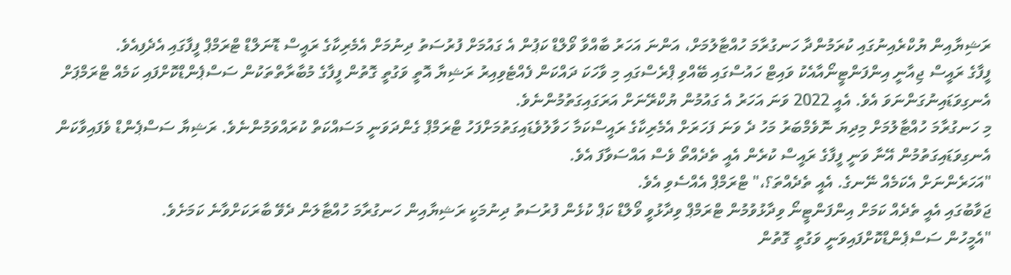ރަޝިޔާއިން ޔުކްރެއިނުގައި ކުރަމުންދާ ހަނގުރާމަ ހުއްޓާލުމަށް، އަންނަ އަހަރު ބާއްވާ ވޯލްޑް ކަޕުން އެ ގައުމަށް ފުރުސަތު ދިނުމަށް އެމެރިކާގެ ރައީސް ޑޮނަލްޑް ޓްރަމްޕް ފީފާގައި އެދެފިއެވެ.
ފީފާގެ ރައީސް ޖިއާނީ އިންފަންޓީނޯއާއެކު ވައިޓް ހައުސްގައި ބޭއްވި ޕްރެސްގައި މި ވާހަކަ ދައްކަން ފެއްޓެވިއިރު ރަޝިޔާ އޮތީ ވަގުތީ ގޮތުން ފީފާގެ މުބާރާތްތަކުން ސަސްޕެންޑްކޮށްފައި ކަމެއް ޓްރަމްޕަށް އެނގިވަޑައިނުގަންނަވަ އެވެ. އެއީ 2022 ވަނަ އަހަރު އެ ގައުމުން ޔުކްރޭނަށް އަރަގައިގަތުމުންނެވެ.
މި ހަނގުރާމަ ހުއްޓާލުމަށް މިދިޔަ ނޮވެމްބަރު މަހު ދެ ވަނަ ފަހަރަށް އެމެރިކާގެ ރައީސްކަމާ ހަވާލުވެޑައިގަތުމަށްފަހު ޓްރަމްޕް ގެންދަވަނީ މަސައްކަތް ކުރައްވަމުންނެވެ. ރަޝިޔާ ސަސްޕެންޑް ވެފައިވާކަން އެނގިވަޑައިގަތުމުން އޭނާ ވަނީ ފީފާގެ ރައީސް ކުރެން އެއީ ތެދެއްތޯ ވެސް އައްސަވާފަ އެވެ.
"އަހަރެންނަށް އެކަމެއް ނޭނގެ. އެއީ ތެދެއްތަ؟،" ޓްރަމްޕް އެއްސެވި އެވެ.
ޖަވާބުގައި އެއީ ތެދެއް ކަމަށް އިންފަންޓީނޯ ވިދާޅުވުމުން ޓްރަމްޕް ވިދާޅުވީ ވޯލްޑް ކަޕް ކުޅެން ފުރުސަތު ދިނުމަކީ ރަޝިޔާއިން ހަނގުރާމަ ހުއްޓާލަން ދެވޭ ބާރަކަށްވާނެ ކަމަށެވެ.
"އެމީހުން ސަސްޕެންޑްކޮށްފައިވަނީ ވަގުތީ ގޮތުން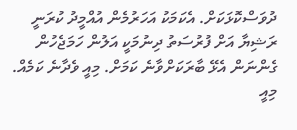ދުވަސްކޮޅަކަށް. އެކަމަކު އަހަރުމެން އުއްމީދު ކުރަނީ ރަޝިޔާ އަށް ފުރުސަތު ދިނުމަކީ އަލުން ހަމަޖެހުން ގެންނަން އެޅޭ ބާރަކަށްވާނެ ކަމަށް. މިއީ ވެދާނެ ކަމެއް. މިއީ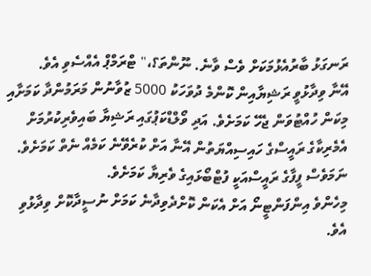ރަނގަޅު ބާރުއެޅުމަކަށް ވެސް ވާނެ. ނޫންތަ؟،" ޓްރަމްޕް އެއްސެވި އެވެ.
އޭނާ ވިދާޅުވީ ރަޝިޔާއިން ކޮންމެ ދުވަހަކު 5000 ޒުވާނުން މަރަމުންދާ ކަމަށާއި މިކަން ހުއްޓުވަން ޖެހޭ ކަމަށެވެ. އަދި ވޯލްޑްކަޕުގައި ރަޝިޔާ ބައިވެރިކުރުމަށް އެމެރިކާގެ ރައީސްގެ ހައިސިއްޔަތުން އޭނާ އަށް ކުރެވޭނެ ކަމެއް ނެތް ކަމަށެވެ. ނަމަވެސް ފީފާގެ ރައީސްއަކީ ފުޓްބޯޅައިގެ ވެރިޔާ ކަމަށެވެ.
މިހެންވެ އިންފަންޓީނޯ އަށް އެކަން ކޮށްދެވިދާނެ ކަމަށް ނުސީދާކޮށް ވިދާޅުވި އެވެ.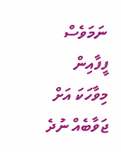ނަމަވެސް ފީފާއިން މިވާހަކަ އަށް ޖަވާބެއް ނުދެ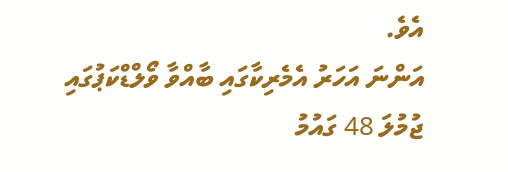އެވެ.
އަންނަ އަހަރު އެމެރިކާގައި ބާއްވާ ވޯލްޑްކަޕުގައި ޖުމުލަ 48 ގައުމު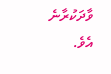ވާދަކުރާނެ އެވެ.